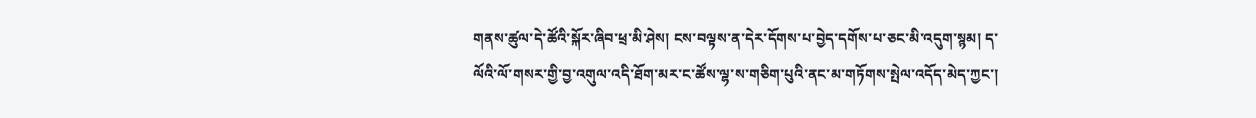གནས་ཚུལ་དེ་ཚོའི་སྐོར་ཞིབ་ཕྲ་མི་ཤེས། ངས་བལྟས་ན་དེར་དོགས་པ་བྱེད་དགོས་པ་ཅང་མི་འདུག་སྙམ། ད་ལོའི་ལོ་གསར་གྱི་བྱ་འགུལ་འདི་ཐོག་མར་ང་ཚོས་ལྷ་ས་གཅིག་པུའི་ནང་མ་གཏོགས་སྤེལ་འདོད་མེད་ཀྱང་།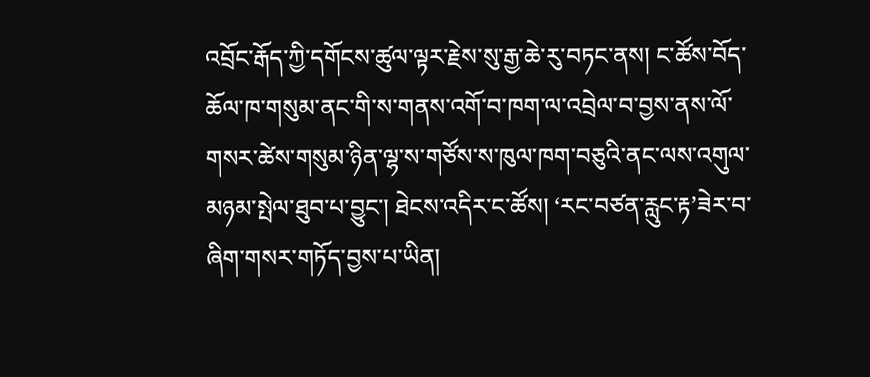འབྲོང་རྒོད་ཀྱི་དགོངས་ཚུལ་ལྟར་རྗེས་སུ་རྒྱ་ཆེ་རུ་བཏང་ནས། ང་ཚོས་བོད་ཆོལ་ཁ་གསུམ་ནང་གི་ས་གནས་འགོ་བ་ཁག་ལ་འབྲེལ་བ་བྱས་ནས་ལོ་གསར་ཚེས་གསུམ་ཉིན་ལྷ་ས་གཙོས་ས་ཁུལ་ཁག་བཅུའི་ནང་ལས་འགུལ་མཉམ་སྤེལ་ཐུབ་པ་བྱུང་། ཐེངས་འདིར་ང་ཚོས། ‘རང་བཙན་རླུང་རྟ’ཟེར་བ་ཞིག་གསར་གཏོད་བྱས་པ་ཡིན།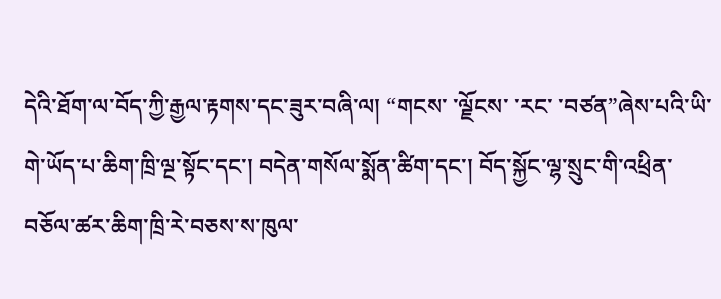དེའི་ཐོག་ལ་བོད་ཀྱི་རྒྱལ་རྟགས་དང་ཟུར་བཞི་ལ། “གངས་ ་ལྗོངས་ ་རང་ ་བཙན”ཞེས་པའི་ཡི་གེ་ཡོད་པ་ཆིག་ཁྲི་ལྔ་སྟོང་དང་། བདེན་གསོལ་སྨོན་ཚིག་དང་། བོད་སྐྱོང་ལྷ་སྲུང་གི་འཕྲིན་བཅོལ་ཚར་ཆིག་ཁྲི་རེ་བཅས་ས་ཁུལ་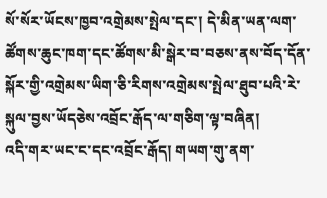སོ་སོར་ཡོངས་ཁྱབ་འགྲེམས་སྤེལ་དང་། དེ་མིན་ཡན་ལག་ཚོགས་ཆུང་ཁག་དང་ཚོགས་མི་སྒེར་བ་བཅས་ནས་བོད་དོན་སྐོར་གྱི་འགྲེམས་ཡིག་ཅི་རིགས་འགྲེམས་སྤེལ་ཐུབ་པའི་རེ་སྐུལ་བྱས་ཡོདཅེས་འབྲོང་རྒོད་ལ་གཅིག་ལྟ་བཞིན།
འདི་གར་ཡང་ང་དང་འབྲོང་རྒོད། གཡག་གུ་ནག་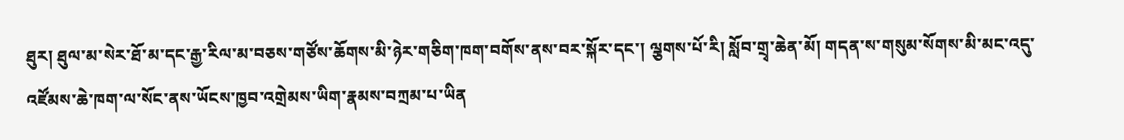ཐུར། ཐུལ་མ་སེར་ཐོ་མ་དང་རྒྱ་རིལ་མ་བཅས་གཙོས་ཆོགས་མི་ཉེར་གཅིག་ཁག་བགོས་ནས་བར་སྐོར་དང་། ལྕགས་པོ་རི། སློབ་གྲྭ་ཆེན་མོ། གདན་ས་གསུམ་སོགས་མི་མང་འདུ་འཛོམས་ཆེ་ཁག་ལ་སོང་ནས་ཡོངས་ཁྱབ་འགྲེམས་ཡིག་རྣམས་བཀྲམ་པ་ཡིན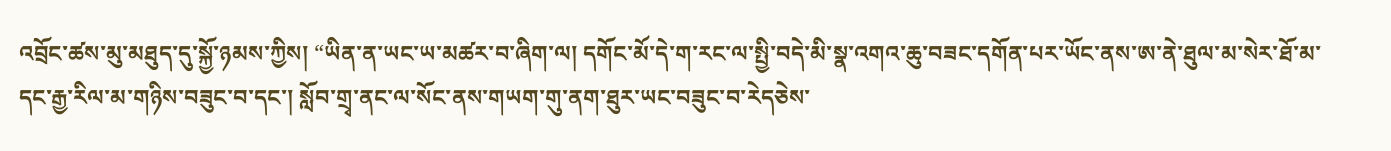འབྲོང་ཚས་མུ་མཐུད་དུ་སྐྱོ་ཉམས་ཀྱིས། “ཡིན་ན་ཡང་ཡ་མཚར་བ་ཞིག་ལ། དགོང་མོ་དེ་ག་རང་ལ་སྤྱི་བདེ་མི་སྣ་འགའ་ཆུ་བཟང་དགོན་པར་ཡོང་ནས་ཨ་ནེ་ཐུལ་མ་སེར་ཐོ་མ་དང་རྒྱ་རིལ་མ་གཉིས་བཟུང་བ་དང་། སློབ་གྲྭ་ནང་ལ་སོང་ནས་གཡག་གུ་ནག་ཐུར་ཡང་བཟུང་བ་རེདཅེས་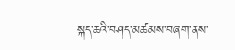སྐད་ཆའི་བཤད་མཚམས་བཞག་ནས་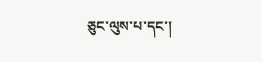ཅུང་ལུས་པ་དང་།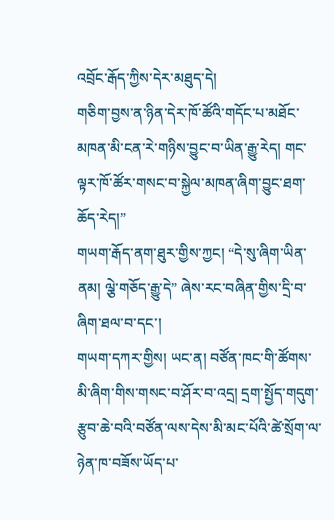འབྲོང་རྒོད་ཀྱིས་དེར་མཐུད་དེ།
གཅིག་བྱས་ན་ཉིན་དེར་ཁོ་ཚོའི་གདོང་པ་མཐོང་མཁན་མི་ངན་རེ་གཉིས་བྱུང་བ་ཡིན་རྒྱུ་རེད། གང་ལྟར་ཁོ་ཚོར་གསང་བ་སྐྱེལ་མཁན་ཞིག་བྱུང་ཐག་ཆོད་རེད།”
གཡག་རྒོད་ནག་ཐུར་གྱིས་ཀྱང། “དེ་སུ་ཞིག་ཡིན་ནམ། ལྕེ་གཅོད་རྒྱུ་དེ” ཞེས་རང་བཞིན་གྱིས་དྲི་བ་ཞིག་ཐལ་བ་དང་།
གཡག་དཀར་གྱིས། ཡང་ན། བཙོན་ཁང་གི་ཚོགས་མི་ཞིག་གིས་གསང་བ་ཤོར་བ་འདྲ། དྲག་སྤྱོད་གདུག་རྩུབ་ཆེ་བའི་བཙོན་ལས་དེས་མི་མང་པོའི་ཚེ་སྲོག་ལ་ཉེན་ཁ་བཟོས་ཡོད་པ་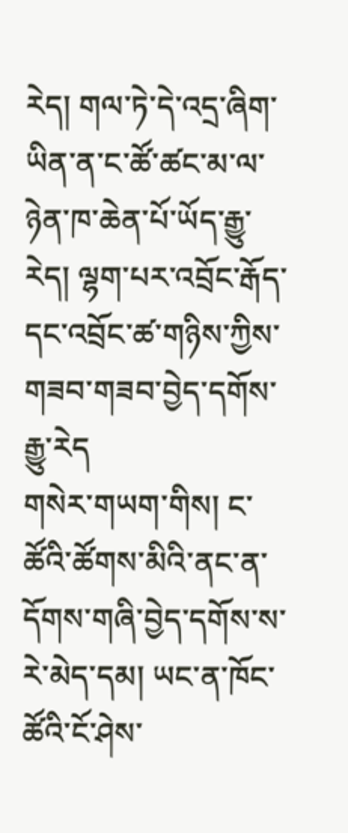རེད། གལ་ཏེ་དེ་འདྲ་ཞིག་ཡིན་ན་ང་ཚོ་ཚང་མ་ལ་ཉེན་ཁ་ཆེན་པོ་ཡོད་རྒྱུ་རེད། ལྷག་པར་འབྲོང་རྒོད་དང་འབྲོང་ཚ་གཉིས་ཀྱིས་གཟབ་གཟབ་བྱེད་དགོས་རྒྱུ་རེད
གསེར་གཡག་གིས། ང་ཚོའི་ཚོགས་མིའི་ནང་ན་དོགས་གཞི་བྱེད་དགོས་ས་རེ་མེད་དམ། ཡང་ན་ཁོང་ཚོའི་ངོ་ཤེས་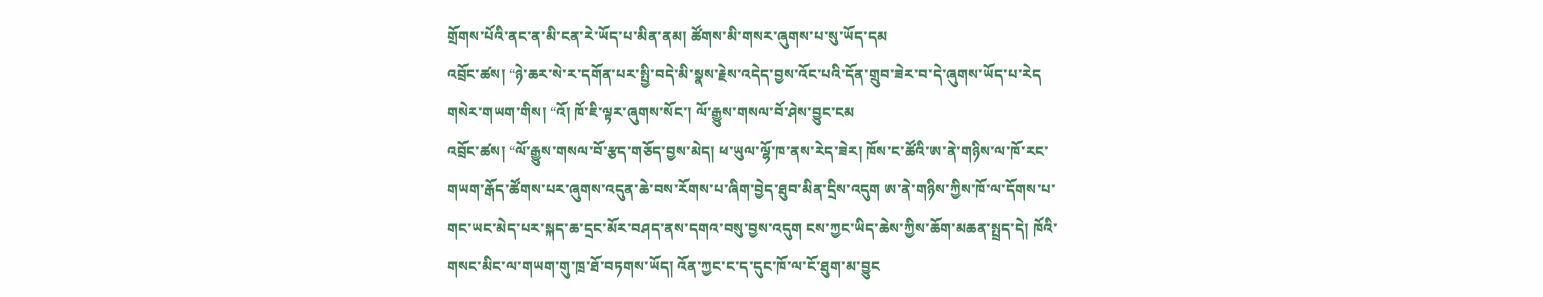གྲོགས་པོའི་ནང་ན་མི་ངན་རེ་ཡོད་པ་མིན་ནམ། ཚོགས་མི་གསར་ཞུགས་པ་སུ་ཡོད་དམ
འབྲོང་ཚས། “ཉེ་ཆར་སེ་ར་དགོན་པར་སྤྱི་བདེ་མི་སྣས་རྗེས་འདེད་བྱས་འོང་པའི་དོན་གྲུབ་ཟེར་བ་དེ་ཞུགས་ཡོད་པ་རེད
གསེར་གཡག་གིས། “འོ། ཁོ་ཇི་ལྟར་ཞུགས་སོང་། ལོ་རྒྱུས་གསལ་བོ་ཤེས་བྱུང་ངམ
འབྲོང་ཚས། “ལོ་རྒྱུས་གསལ་བོ་རྩད་གཅོད་བྱས་མེད། ཕ་ཡུལ་ལྷོ་ཁ་ནས་རེད་ཟེར། ཁོས་ང་ཚོའི་ཨ་ནེ་གཉིས་ལ་ཁོ་རང་གཡག་རྒོད་ཚོགས་པར་ཞུགས་འདུན་ཆེ་བས་རོགས་པ་ཞིག་བྱེད་ཐུབ་མིན་དྲིས་འདུག ཨ་ནེ་གཉིས་ཀྱིས་ཁོ་ལ་དོགས་པ་གང་ཡང་མེད་པར་སྐད་ཆ་དྲང་མོར་བཤད་ནས་དགའ་བསུ་བྱས་འདུག ངས་ཀྱང་ཡིད་ཆེས་ཀྱིས་ཆོག་མཆན་སྤྲད་དེ། ཁོའི་གསང་མིང་ལ་གཡག་གུ་ཁྲ་ཐོ་བཏགས་ཡོད། འོན་ཀྱང་ང་ད་དུང་ཁོ་ལ་ངོ་ཐུག་མ་བྱུང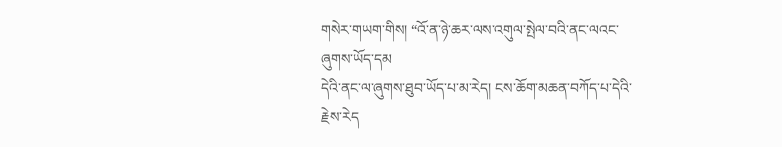གསེར་གཡག་གིས། “འོ་ན་ཉེ་ཆར་ལས་འགུལ་སྤེལ་བའི་ནང་ལའང་ཞུགས་ཡོད་དམ
དེའི་ནང་ལ་ཞུགས་ཐུབ་ཡོད་པ་མ་རེད། ངས་ཆོག་མཆན་བཀོད་པ་དེའི་རྗེས་རེད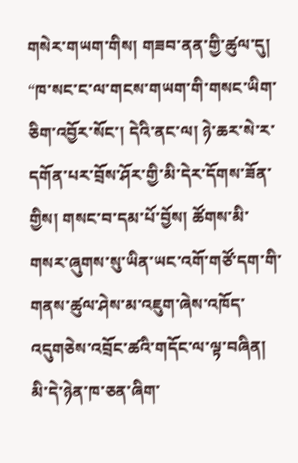གསེར་གཡག་གིས། གཟབ་ནན་གྱི་ཚུལ་དུ། “ཁ་སང་ང་ལ་གངས་གཡག་གི་གསང་ཡིག་ཅིག་འབྱོར་སོང་། དེའི་ནང་ལ། ཉེ་ཆར་སེ་ར་དགོན་པར་བྲོས་ཤོར་གྱི་མི་དེར་དོགས་ཟོན་གྱིས། གསང་བ་དམ་པོ་བྱོས། ཚོགས་མི་གསར་ཞུགས་སུ་ཡིན་ཡང་འགོ་གཙོ་དག་གི་གནས་ཚུལ་ཤེས་མ་འཇུག་ཞེས་འཁོད་འདུགཅེས་འབྲོང་ཚའི་གདོང་ལ་ལྟ་བཞིན།
མི་དེ་ཉེན་ཁ་ཅན་ཞིག་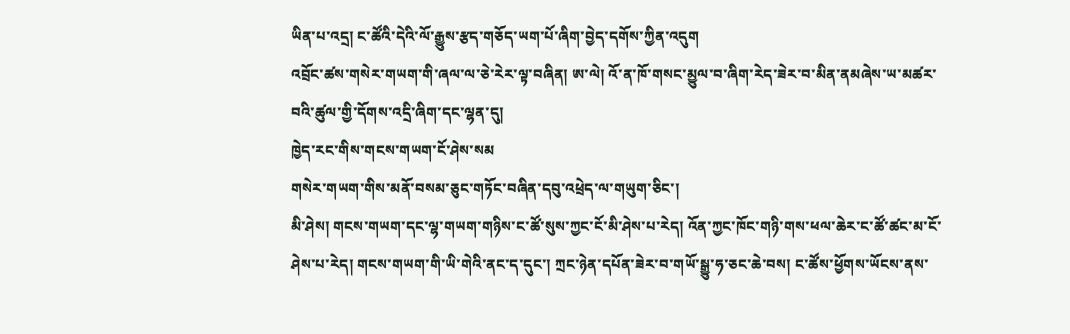ཡིན་པ་འདྲ། ང་ཚོའི་དེའི་ལོ་རྒྱུས་རྩད་གཅོད་ཡག་པོ་ཞིག་བྱེད་དགོས་ཀྱིན་འདུག
འབྲོང་ཚས་གསེར་གཡག་གི་ཞལ་ལ་ཅེ་རེར་ལྟ་བཞིན། ཨ་ལེ། འོ་ན་ཁོ་གསང་མྱུལ་བ་ཞིག་རེད་ཟེར་བ་མིན་ནམཞེས་ཡ་མཚར་བའི་ཚུལ་གྱི་དོགས་འདྲི་ཞིག་དང་ལྷན་དུ།
ཁྱེད་རང་གིས་གངས་གཡག་ངོ་ཤེས་སམ
གསེར་གཡག་གིས་མནོ་བསམ་ཅུང་གཏོང་བཞིན་དབུ་འཕྲེད་ལ་གཡུག་ཅིང་།
མི་ཤེས། གངས་གཡག་དང་ལྷ་གཡག་གཉིས་ང་ཚོ་སུས་ཀྱང་ངོ་མི་ཤེས་པ་རེད། འོན་ཀྱང་ཁོང་གཉི་གས་ཕལ་ཆེར་ང་ཚོ་ཚང་མ་ངོ་ཤེས་པ་རེད། གངས་གཡག་གི་ཡི་གེའི་ནང་ད་དུང་། ཀྲང་ཉེན་དཔོན་ཟེར་བ་གཡོ་སྒྱུ་ཧ་ཅང་ཆེ་བས། ང་ཚོས་ཕྱོགས་ཡོངས་ནས་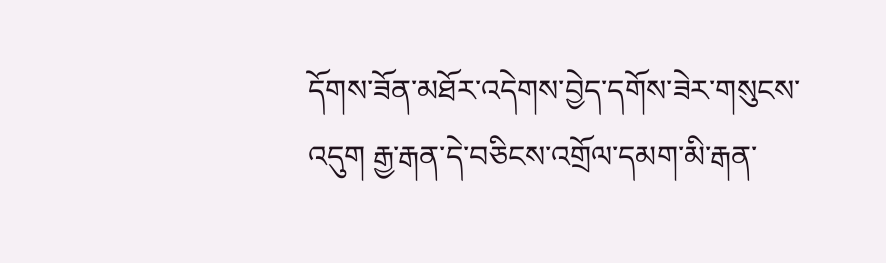དོགས་ཟོན་མཐོར་འདེགས་བྱེད་དགོས་ཟེར་གསུངས་འདུག རྒྱ་རྒན་དེ་བཅིངས་འགྲོལ་དམག་མི་རྒན་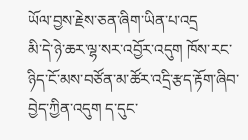ཡོལ་བྱས་རྗེས་ཅན་ཞིག་ཡིན་པ་འདྲ
མི་དེ་ཉེ་ཆར་ལྷ་སར་འབྱོར་འདུག ཁོས་རང་ཉིད་ངོ་མས་བཙོན་མ་ཚོར་འདྲི་རྩད་རྟོག་ཞིབ་བྱེད་ཀྱིན་འདུག ད་དུང་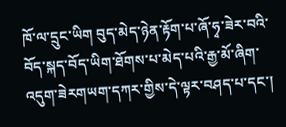ཁོ་ལ་དྲུང་ཡིག བུད་མེད་ཉེན་རྟོག་པ་ཞོ་ཧྭ་ཟེར་བའི་བོད་སྐད་བོད་ཡིག་ཐོགས་པ་མེད་པའི་རྒྱ་མོ་ཞིག་འདུག་ཟེརགཡག་དཀར་གྱིས་དེ་ལྟར་བཤད་པ་དང་།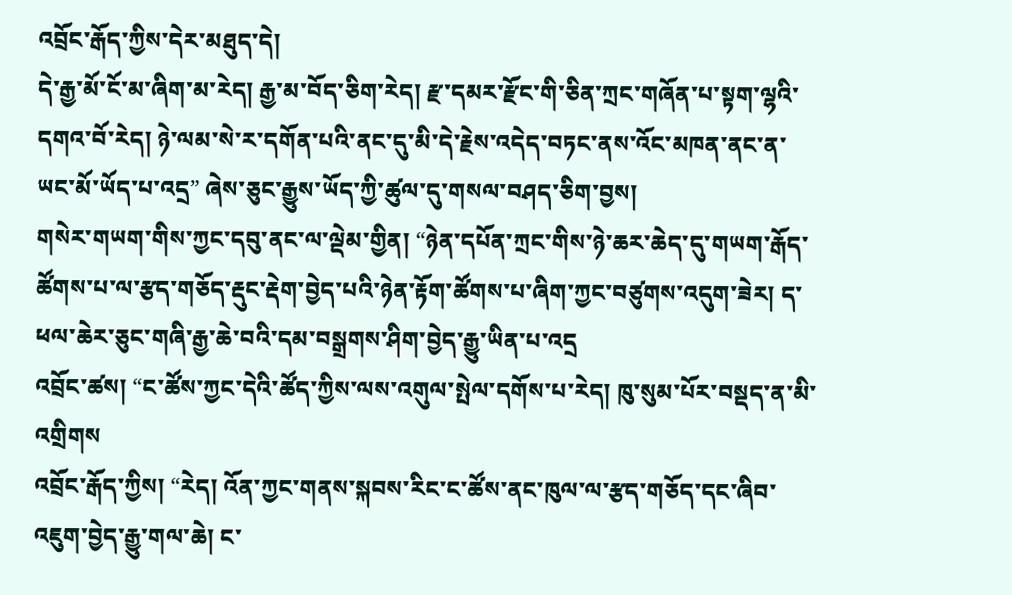འབྲོང་རྒོད་ཀྱིས་དེར་མཐུད་དེ།
དེ་རྒྱ་མོ་ངོ་མ་ཞིག་མ་རེད། རྒྱ་མ་བོད་ཅིག་རེད། རྫ་དམར་རྫོང་གི་ཅིན་ཀྲང་གཞོན་པ་སྟག་ལྷའི་དགའ་བོ་རེད། ཉེ་ལམ་སེ་ར་དགོན་པའི་ནང་དུ་མི་དེ་རྗེས་འདེད་བཏང་ནས་འོང་མཁན་ནང་ན་ཡང་མོ་ཡོད་པ་འདྲ” ཞེས་ཅུང་རྒྱུས་ཡོད་ཀྱི་ཚུལ་དུ་གསལ་བཤད་ཅིག་བྱས།
གསེར་གཡག་གིས་ཀྱང་དབུ་ནང་ལ་ལྡེམ་གྱིན། “ཉེན་དཔོན་ཀྲང་གིས་ཉེ་ཆར་ཆེད་དུ་གཡག་རྒོད་ཚོགས་པ་ལ་རྩད་གཅོད་རྡུང་རྡེག་བྱེད་པའི་ཉེན་རྟོག་ཚོགས་པ་ཞིག་ཀྱང་བཙུགས་འདུག་ཟེར། ད་ཕལ་ཆེར་ཅུང་གཞི་རྒྱ་ཆེ་བའི་དམ་བསྒྲགས་ཤིག་བྱེད་རྒྱུ་ཡིན་པ་འདྲ
འབྲོང་ཚས། “ང་ཚོས་ཀྱང་དེའི་ཚོད་ཀྱིས་ལས་འགུལ་སྤེལ་དགོས་པ་རེད། ཁུ་སུམ་པོར་བསྡད་ན་མི་འགྲིགས
འབྲོང་རྒོད་ཀྱིས། “རེད། འོན་ཀྱང་གནས་སྐབས་རིང་ང་ཚོས་ནང་ཁུལ་ལ་རྩད་གཅོད་དང་ཞིབ་འཇུག་བྱེད་རྒྱུ་གལ་ཆེ། ང་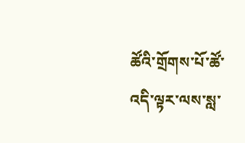ཚོའི་གྲོགས་པོ་ཚོ་འདི་ལྟར་ལས་སླ་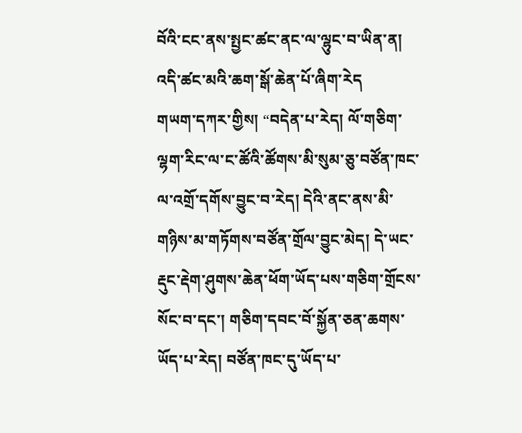བོའི་ངང་ནས་སྤྱང་ཚང་ནང་ལ་ལྷུང་བ་ཡིན་ན། འདི་ཚང་མའི་ཆག་སྒོ་ཆེན་པོ་ཞིག་རེད
གཡག་དཀར་གྱིས། “བདེན་པ་རེད། ལོ་གཅིག་ལྷག་རིང་ལ་ང་ཚོའི་ཚོགས་མི་སུམ་ཅུ་བཙོན་ཁང་ལ་འགྲོ་དགོས་བྱུང་བ་རེད། དེའི་ནང་ནས་མི་གཉིས་མ་གཏོགས་བཙོན་གྲོལ་བྱུང་མེད། དེ་ཡང་རྡུང་རྡེག་ཤུགས་ཆེན་ཕོག་ཡོད་པས་གཅིག་གྲོངས་སོང་བ་དང་། གཅིག་དབང་བོ་སྐྱོན་ཅན་ཆགས་ཡོད་པ་རེད། བཙོན་ཁང་དུ་ཡོད་པ་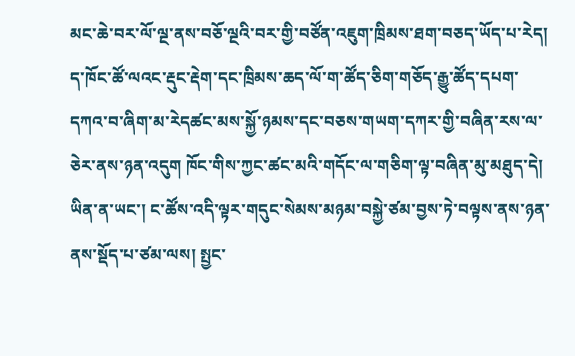མང་ཆེ་བར་ལོ་ལྔ་ནས་བཅོ་ལྔའི་བར་གྱི་བཙོན་འཇུག་ཁྲིམས་ཐག་བཅད་ཡོད་པ་རེད། ད་ཁོང་ཚོ་ལའང་རྡུང་རྡེག་དང་ཁྲིམས་ཆད་ལོ་ག་ཚོད་ཅིག་གཅོད་རྒྱུ་ཚོད་དཔག་དཀའ་བ་ཞིག་མ་རེདཚང་མས་སྐྱོ་ཉམས་དང་བཅས་གཡག་དཀར་གྱི་བཞིན་རས་ལ་ཅེར་ནས་ཉན་འདུག ཁོང་གིས་ཀྱང་ཚང་མའི་གདོང་ལ་གཅིག་ལྟ་བཞིན་མུ་མཐུད་དེ།
ཡིན་ན་ཡང་། ང་ཚོས་འདི་ལྟར་གདུང་སེམས་མཉམ་བསྐྱེ་ཙམ་བྱས་ཏེ་བལྟས་ནས་ཉན་ནས་སྡོད་པ་ཙམ་ལས། སྤྱང་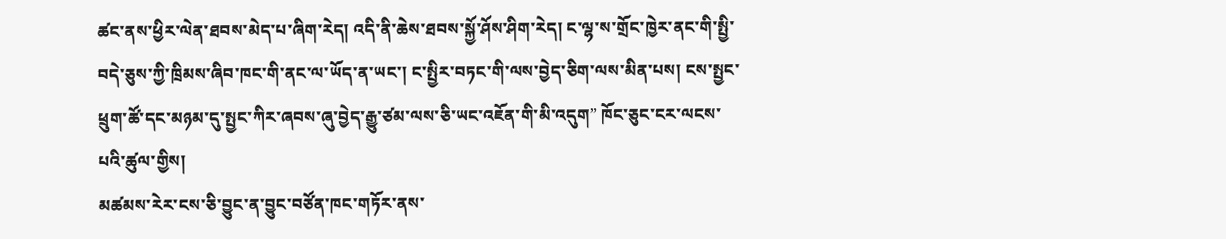ཚང་ནས་ཕྱིར་ལེན་ཐབས་མེད་པ་ཞིག་རེད། འདི་ནི་ཆེས་ཐབས་སྐྱོ་ཤོས་ཤིག་རེད། ང་ལྷ་ས་གྲོང་ཁྱེར་ནང་གི་སྤྱི་བདེ་ཅུས་ཀྱི་ཁྲིམས་ཞིབ་ཁང་གི་ནང་ལ་ཡོད་ན་ཡང་། ང་སྤྱིར་བཏང་གི་ལས་བྱེད་ཅིག་ལས་མིན་པས། ངས་སྤྱང་ཕྲུག་ཚོ་དང་མཉམ་དུ་སྤྱང་ཀིར་ཞབས་ཞུ་བྱེད་རྒྱུ་ཙམ་ལས་ཅི་ཡང་འཇོན་གི་མི་འདུག” ཁོང་ཅུང་ངར་ལངས་པའི་ཚུལ་གྱིས།
མཚམས་རེར་ངས་ཅི་བྱུང་ན་བྱུང་བཙོན་ཁང་གཏོར་ནས་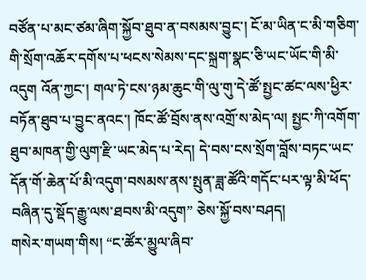བཙོན་པ་མང་ཙམ་ཞིག་སྐྱོབ་ཐུབ་ན་བསམས་བྱུང་། ངོ་མ་ཡིན་ང་མི་གཅིག་གི་སྲོག་འཆོར་དགོས་པ་ཕངས་སེམས་དང་སྐྲག་སྣང་ཅི་ཡང་ཡོང་གི་མི་འདུག འོན་ཀྱང་། གལ་ཏེ་ངས་ཉམ་ཆུང་གི་ལུ་གུ་དེ་ཚོ་སྤྱང་ཚང་ལས་ཕྱིར་བཏོན་ཐུབ་པ་བྱུང་ནའང་། ཁོང་ཚོ་བྲོས་ནས་འགྲོ་ས་མེད་ལ། སྤྱང་ཀི་འགོག་ཐུབ་མཁན་གྱི་ལུག་རྫི་ཡང་མེད་པ་རེད། དེ་བས་ངས་སྲོག་བློས་བཏང་ཡང་དོན་གོ་ཆེན་པོ་མི་འདུག་བསམས་ནས་སྤུན་ཟླ་ཚོའི་གདོང་པར་ལྟ་མི་ཕོད་བཞིན་དུ་སྡོད་རྒྱུ་ལས་ཐབས་མི་འདུག” ཅེས་སྐྱོ་བས་བཤད།
གསེར་གཡག་གིས། “ང་ཚོར་མྱུལ་ཞིབ་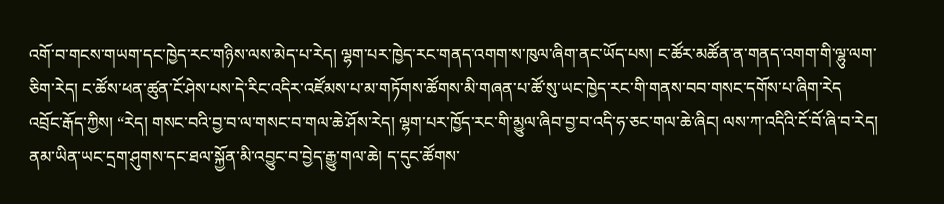འགོ་བ་གངས་གཡག་དང་ཁྱེད་རང་གཉིས་ལས་མེད་པ་རེད། ལྷག་པར་ཁྱེད་རང་གནད་འགག་ས་ཁུལ་ཞིག་ནང་ཡོད་པས། ང་ཚོར་མཚོན་ན་གནད་འགག་གི་ལྷུ་ལག་ཅིག་རེད། ང་ཚོས་ཕན་ཚུན་ངོ་ཤེས་པས་དེ་རིང་འདིར་འཛོམས་པ་མ་གཏོགས་ཚོགས་མི་གཞན་པ་ཚོ་སུ་ཡང་ཁྱེད་རང་གི་གནས་བབ་གསང་དགོས་པ་ཞིག་རེད
འབྲོང་རྒོད་ཀྱིས། “རེད། གསང་བའི་བྱ་བ་ལ་གསང་བ་གལ་ཆེ་ཤོས་རེད། ལྷག་པར་ཁྱོད་རང་གི་མྱུལ་ཞིབ་བྱ་བ་འདི་ཧ་ཅང་གལ་ཆེ་ཞིང། ལས་ཀ་འདིའི་ངོ་བོ་ཞི་བ་རེད། ནམ་ཡིན་ཡང་དྲག་ཤུགས་དང་ཐལ་སྐྱོན་མི་འབྱུང་བ་བྱེད་རྒྱུ་གལ་ཆེ། ད་དུང་ཚོགས་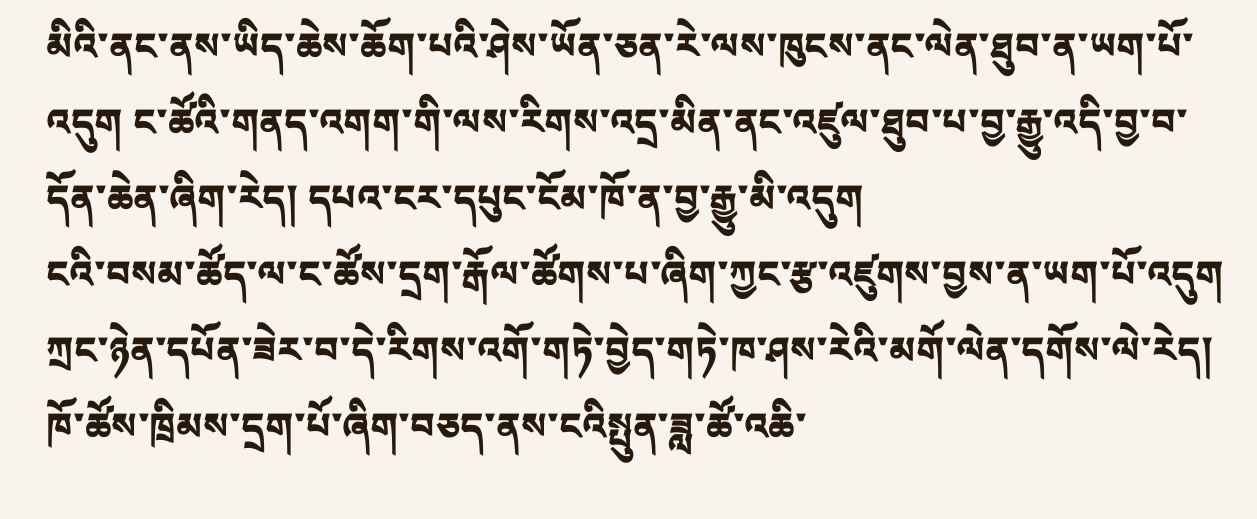མིའི་ནང་ནས་ཡིད་ཆེས་ཆོག་པའི་ཤེས་ཡོན་ཅན་རེ་ལས་ཁུངས་ནང་ལེན་ཐུབ་ན་ཡག་པོ་འདུག ང་ཚོའི་གནད་འགག་གི་ལས་རིགས་འདྲ་མིན་ནང་འཛུལ་ཐུབ་པ་བྱ་རྒྱུ་འདི་བྱ་བ་དོན་ཆེན་ཞིག་རེད། དཔའ་ངར་དཔུང་ངོམ་ཁོ་ན་བྱ་རྒྱུ་མི་འདུག
ངའི་བསམ་ཚོད་ལ་ང་ཚོས་དྲག་རྒོལ་ཚོགས་པ་ཞིག་ཀྱང་རྩ་འཛུགས་བྱས་ན་ཡག་པོ་འདུག ཀྲང་ཉེན་དཔོན་ཟེར་བ་དེ་རིགས་འགོ་གཏེ་བྱེད་གཏེ་ཁ་ཤས་རེའི་མགོ་ལེན་དགོས་ལེ་རེད། ཁོ་ཚོས་ཁྲིམས་དྲག་པོ་ཞིག་བཅད་ནས་ངའིསྤུན་ཟླ་ཚོ་འཆི་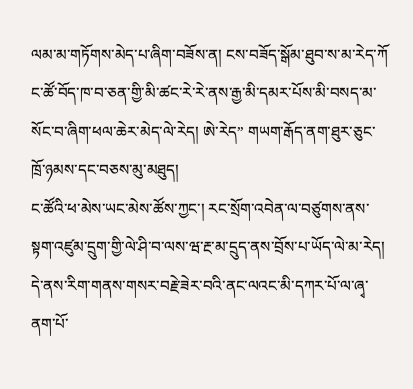ལམ་མ་གཏོགས་མེད་པ་ཞིག་བཟོས་ན། ངས་བཟོད་སྒོམ་ཐུབ་ས་མ་རེད་ཀོ ང་ཚོ་བོད་ཁ་བ་ཅན་གྱི་མི་ཚང་རེ་རེ་ནས་རྒྱ་མི་དམར་པོས་མི་བསད་མ་སོང་བ་ཞིག་ཕལ་ཆེར་མེད་ལེ་རེད། ཨེ་རེད” གཡག་རྒོད་ནག་ཐུར་ཅུང་ཁྲོ་ཉམས་དང་བཅས་མུ་མཐུད།
ང་ཚོའི་ཕ་མེས་ཡང་མེས་ཚོས་ཀྱང་། རང་སྲོག་འབེན་ལ་བཙུགས་ནས་སྟག་འཛུམ་དྲུག་གྱི་ལེ་ཤི་བ་ལས་ཝ་རྔ་མ་དྲུད་ནས་བྲོས་པ་ཡོད་ལེ་མ་རེད། དེ་ནས་རིག་གནས་གསར་བརྗེ་ཟེར་བའི་ནང་ལའང་མི་དཀར་པོ་ལ་ཞྭ་ནག་པོ་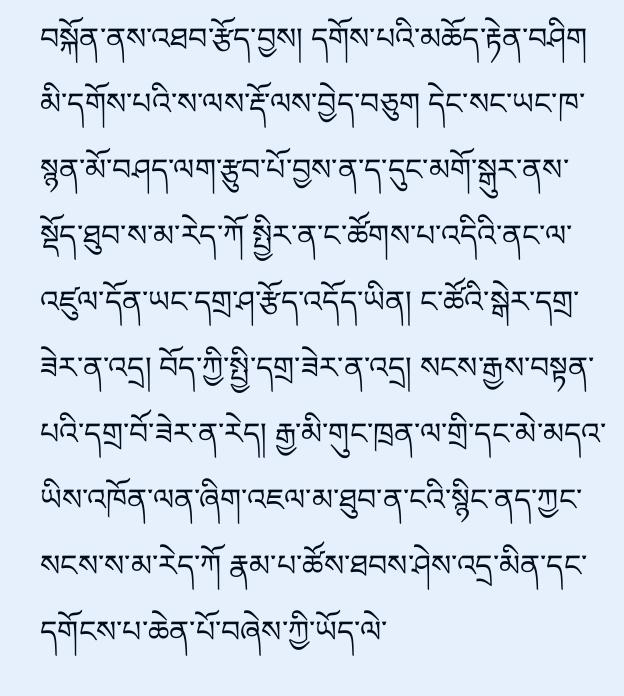བསྐོན་ནས་འཐབ་རྩོད་བྱས། དགོས་པའི་མཆོད་རྟེན་བཤིག མི་དགོས་པའི་ས་ལས་རྡོ་ལས་བྱེད་བཅུག དེང་སང་ཡང་ཁ་སྙན་མོ་བཤད་ལག་རྩུབ་པོ་བྱས་ན་ད་དུང་མགོ་སྒུར་ནས་སྡོད་ཐུབ་ས་མ་རེད་ཀོ སྤྱིར་ན་ང་ཚོགས་པ་འདིའི་ནང་ལ་འཛུལ་དོན་ཡང་དགྲ་ཤ་རྩོད་འདོད་ཡིན། ང་ཚོའི་སྒེར་དགྲ་ཟེར་ན་འདྲ། བོད་ཀྱི་སྤྱི་དགྲ་ཟེར་ན་འདྲ། སངས་རྒྱས་བསྟན་པའི་དགྲ་བོ་ཟེར་ན་རེད། རྒྱ་མི་གུང་ཁྲན་ལ་གྲི་དང་མེ་མདའ་ཡིས་འཁོན་ལན་ཞིག་འཇལ་མ་ཐུབ་ན་ངའི་སྙིང་ནད་ཀྱང་སངས་ས་མ་རེད་ཀོ རྣམ་པ་ཚོས་ཐབས་ཤེས་འདྲ་མིན་དང་དགོངས་པ་ཆེན་པོ་བཞེས་ཀྱི་ཡོད་ལེ་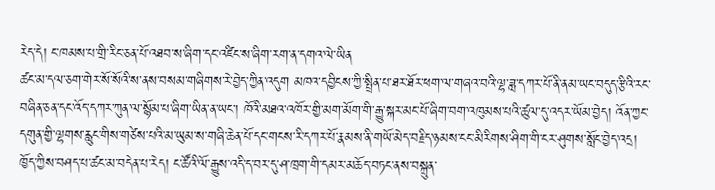རེད་དེ། ང་ཁམས་པ་གྲི་རིང་ཅན་པོ་འཐབ་ས་ཞིག་དང་འཛིང་ས་ཞིག་རག་ན་དགའ་ལེ་ཡིན
ཚང་མ་དལ་ཅག་གེར་སོ་སོའི་ས་ནས་བསམ་གཞིགས་རེ་བྱེད་ཀྱིན་འདུག མཁའ་དབྱིངས་ཀྱི་སྤྲིན་པ་ཐར་ཐོར་ཕག་ལ་གཞའ་བའི་ལྷ་ཟླ་དཀར་པོ་ནི་ནམ་ཡང་བདུད་རྩིའི་རང་བཞིན་ཅན་དང་འོད་དཀར་ཀུན་ལ་སྙོམ་པ་ཞིག་ཡིན་ན་ཡང་། ཁོའི་མཐའ་འཁོར་གྱི་མག་མོག་གི་རྒྱུ་སྐར་མང་པོ་ཞིག་བག་འཁུམས་པའི་ཚུལ་དུ་འདར་ཡོམ་བྱེད། འོན་ཀྱང་དགུན་གྱི་ལྷགས་རླུང་གིས་གཙེས་པའི་མ་ཡུམ་ས་གཞི་ཆེན་པོ་དང་གངས་རི་དཀར་པོ་རྣམས་ནི་གཡོ་མེད་བརྗིད་ཉམས་ངང་མིརིགས་ཤིག་གི་ངར་ཤུགས་སློང་བྱེད་འདྲ།
ཁྱོད་ཀྱིས་བཤད་པ་ཚང་མ་བདེན་པ་རེད། ང་ཚོའི་ལོ་རྒྱུས་འདི་ད་བར་དུ་ཤ་ཁྲག་གི་དམར་མཆོད་བཏང་ནས་བསྐྲུན་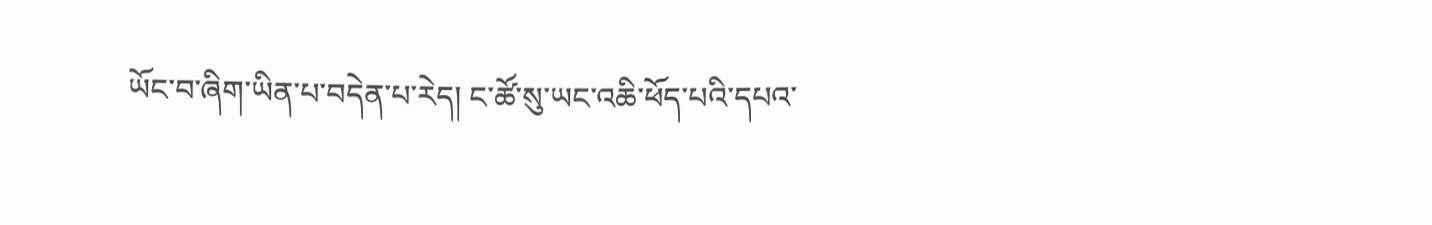ཡོང་བ་ཞིག་ཡིན་པ་བདེན་པ་རེད། ང་ཚོ་སུ་ཡང་འཆི་ཕོད་པའི་དཔའ་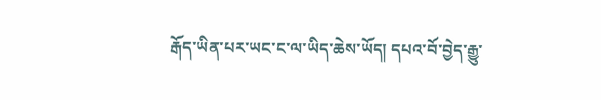རྒོད་ཡིན་པར་ཡང་ང་ལ་ཡིད་ཆེས་ཡོད། དཔའ་བོ་བྱེད་རྒྱུ་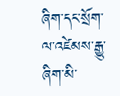ཞིག་དང་སྲོག་ལ་འཛེམས་རྒྱུ་ཞིག་མི་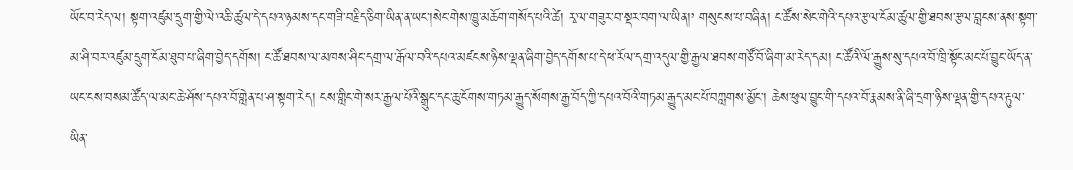ཡོང་བ་རེད་ལ། སྟག་འཛུམ་དྲུག་གྱི་ལེ་འཆི་ཚུལ་དེ་དཔའ་ཉམས་དང་གཟི་བརྗིད་ཅིག་ཡིན་ན་ཡང་།སེང་གེས་ཁྱུ་མཆོག་གསོད་པའི་ཚེ། རྭ་ལ་གཟུར་བ་སྡར་བག་ལ་ཡིན།’ གསུངས་པ་བཞིན། ང་ཚོས་སེང་གེའི་དཔའ་རྩལ་ངོམ་ཚུལ་གྱི་ཐབས་རྩལ་བླངས་ནས་སྟག་མ་ཤི་བར་འཛུམ་དྲུག་ངོམ་ཐུབ་པ་ཞིག་བྱེད་དགོས། ང་ཚོ་ཐབས་ལ་མཁས་ཤིང་དགྲ་ལ་རྒོལ་བའི་དཔའ་མཛངས་ཉིས་ལྡན་ཞིག་བྱེད་དགོས་པ་དེ་ཕ་རོལ་དགྲ་འདུལ་གྱི་རྒྱལ་ཐབས་གཙོ་བོ་ཞིག་མ་རེད་དམ། ང་ཚོའི་ལོ་རྒྱུས་སུ་དཔའ་བོ་ཁྲི་སྟོང་མང་པོ་བྱུང་ཡོད་ན་ཡང་ངས་བསམ་ཚོད་ལ་མང་ཆེ་ཤོས་དཔའ་བོ་གླེན་པ་ཤ་སྟག་རེད། ངས་གླིང་གེ་སར་རྒྱལ་པོའི་སྒྲུང་དང་ཆུ་ངོགས་གཏམ་རྒྱུད་སོགས་རྒྱ་བོད་ཀྱི་དཔའ་བོའི་གཏམ་རྒྱུད་མང་པོ་བཀླགས་མྱོང་། ཆེས་ཕུལ་བྱུང་གི་དཔའ་བོ་རྣམས་ནི་ཞི་དྲག་ཉིས་ལྡན་གྱི་དཔའ་རྟུལ་ཡིན་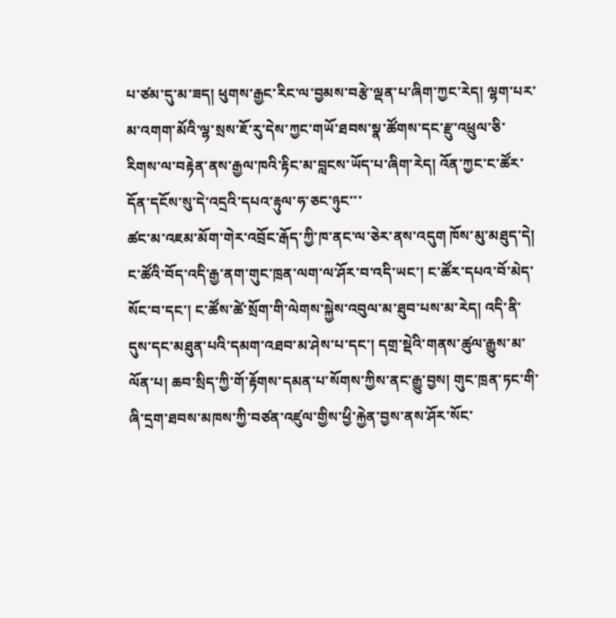པ་ཙམ་དུ་མ་ཟད། ཕུགས་རྒྱང་རིང་ལ་བྱམས་བརྩེ་ལྡན་པ་ཞིག་ཀྱང་རེད། ལྷག་པར་མ་འགག་མོའི་ལྷ་སྲས་ཇོ་རུ་དེས་ཀྱང་གཡོ་ཐབས་སྣ་ཚོགས་དང་རྫུ་འཕྲུལ་ཅི་རིགས་ལ་བརྟེན་ནས་རྒྱལ་ཁའི་རྟིང་མ་བླངས་ཡོད་པ་ཞིག་རེད། འོན་ཀྱང་ང་ཚོར་དོན་དངོས་སུ་དེ་འདྲའི་དཔའ་རྟུལ་ཧ་ཅང་ཉུང་་་
ཚང་མ་འཇམ་མོག་གེར་འབྲོང་རྒོད་ཀྱི་ཁ་ནང་ལ་ཅེར་ནས་འདུག ཁོས་མུ་མཐུད་དེ།
ང་ཚོའི་བོད་འདི་རྒྱ་ནག་གུང་ཁྲན་ལག་ལ་ཤོར་བ་འདི་ཡང་། ང་ཚོར་དཔའ་བོ་མེད་སོང་བ་དང་། ང་ཚོས་ཚེ་སྲོག་གི་ལེགས་སྐྱེས་འབུལ་མ་ཐུབ་པས་མ་རེད། འདི་ནི་དུས་དང་མཐུན་པའི་དམག་འཐབ་མ་ཤེས་པ་དང་། དགྲ་སྡེའི་གནས་ཚུལ་རྒྱུས་མ་ལོན་པ། ཆབ་སྲིད་ཀྱི་གོ་རྟོགས་དམན་པ་སོགས་ཀྱིས་ནང་རྒྱུ་བྱས། གུང་ཁྲན་ཏང་གི་ཞི་དྲག་ཐབས་མཁས་ཀྱི་བཙན་འཛུལ་གྱིས་ཕྱི་རྐྱེན་བྱས་ནས་ཤོར་སོང་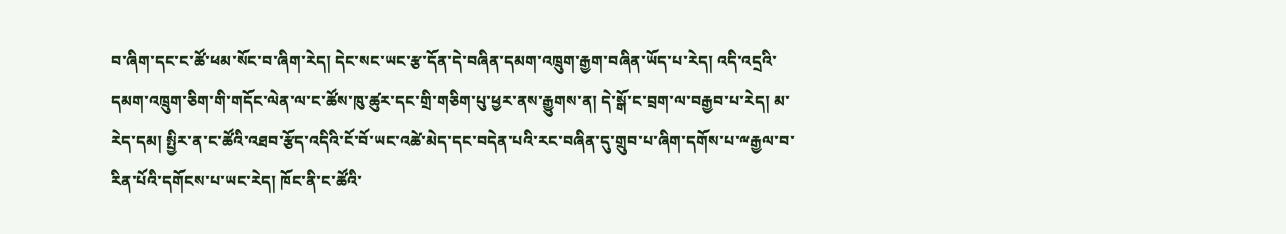བ་ཞིག་དང་ང་ཚོ་ཕམ་སོང་བ་ཞིག་རེད། དེང་སང་ཡང་རྩ་དོན་དེ་བཞིན་དམག་འཁྲུག་རྒྱག་བཞིན་ཡོད་པ་རེད། འདི་འདྲའི་དམག་འཁྲུག་ཅིག་གི་གདོང་ལེན་ལ་ང་ཚོས་ཁུ་ཚུར་དང་གྲི་གཅིག་པུ་ཕྱར་ནས་རྒྱུགས་ན། དེ་སྒོ་ང་བྲག་ལ་བརྒྱབ་པ་རེད། མ་རེད་དམ། སྤྱིར་ན་ང་ཚོའི་འཐབ་རྩོད་འདིའི་ངོ་བོ་ཡང་འཚེ་མེད་དང་བདེན་པའི་རང་བཞིན་དུ་གྲུབ་པ་ཞིག་དགོས་པ་ྋརྒྱལ་བ་རིན་པོའི་དགོངས་པ་ཡང་རེད། ཁོང་ནི་ང་ཚོའི་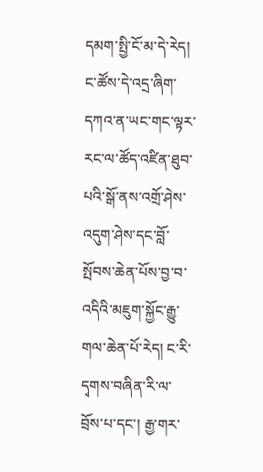དམག་སྤྱི་ངོ་མ་དེ་རེད། ང་ཚོས་དེ་འདྲ་ཞིག་དཀའ་ན་ཡང་གང་ལྟར་རང་ལ་ཚོད་འཛིན་ཐུབ་པའི་སྒོ་ནས་འགྲོ་ཤེས་འདུག་ཤེས་དང་བློ་སྤོབས་ཆེན་པོས་བྱ་བ་འདིའི་མཇུག་སྐྱོང་རྒྱུ་གལ་ཆེན་པོ་རེད། ང་རི་དྭགས་བཞིན་རི་ལ་བྲོས་པ་དང་། རྒྱ་གར་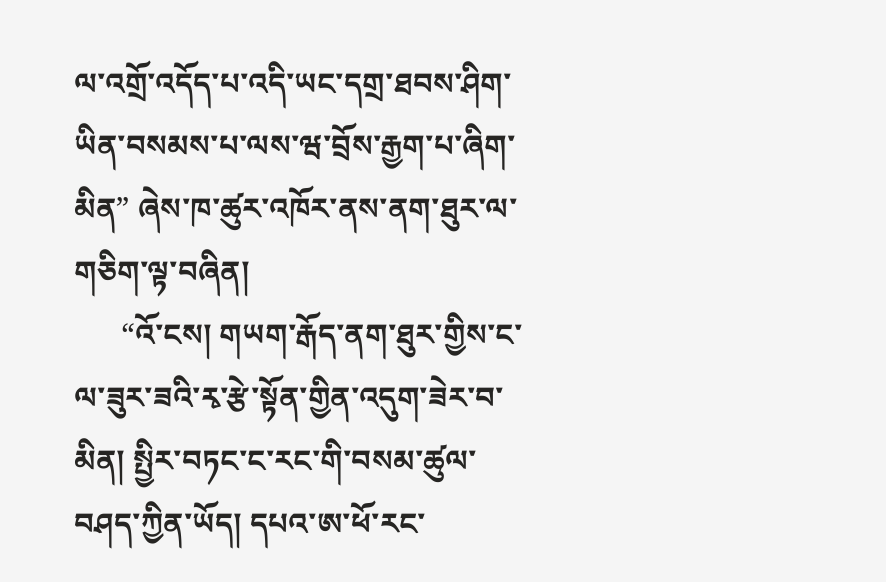ལ་འགྲོ་འདོད་པ་འདི་ཡང་དགྲ་ཐབས་ཤིག་ཡིན་བསམས་པ་ལས་ཝ་བྲོས་རྒྱག་པ་ཞིག་མིན” ཞེས་ཁ་ཚུར་འཁོར་ནས་ནག་ཐུར་ལ་གཅིག་ལྟ་བཞིན།
      “འོ་ངས། གཡག་རྒོད་ནག་ཐུར་གྱིས་ང་ལ་ཟུར་ཟའི་རྭ་རྩེ་སྟོན་གྱིན་འདུག་ཟེར་བ་མིན། སྤྱིར་བཏང་ང་རང་གི་བསམ་ཚུལ་བཤད་ཀྱིན་ཡོད། དཔའ་ཨ་ཕོ་རང་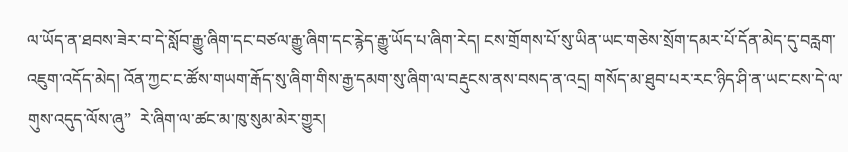ལ་ཡོད་ན་ཐབས་ཟེར་བ་དེ་སློབ་རྒྱུ་ཞིག་དང་བཙལ་རྒྱུ་ཞིག་དང་རྙེད་རྒྱུ་ཡོད་པ་ཞིག་རེད། ངས་གྲོགས་པོ་སུ་ཡིན་ཡང་གཅེས་སྲོག་དམར་པོ་དོན་མེད་དུ་བརླག་འཇུག་འདོད་མེད། འོན་ཀྱང་ང་ཚོས་གཡག་རྒོད་སུ་ཞིག་གིས་རྒྱ་དམག་སུ་ཞིག་ལ་བརྡུངས་ནས་བསད་ན་འདྲ། གསོད་མ་ཐུབ་པར་རང་ཉིད་ཤི་ན་ཡང་ངས་དེ་ལ་གུས་འདུད་ལོས་ཞུ”  རེ་ཞིག་ལ་ཚང་མ་ཁུ་སུམ་མེར་གྱུར།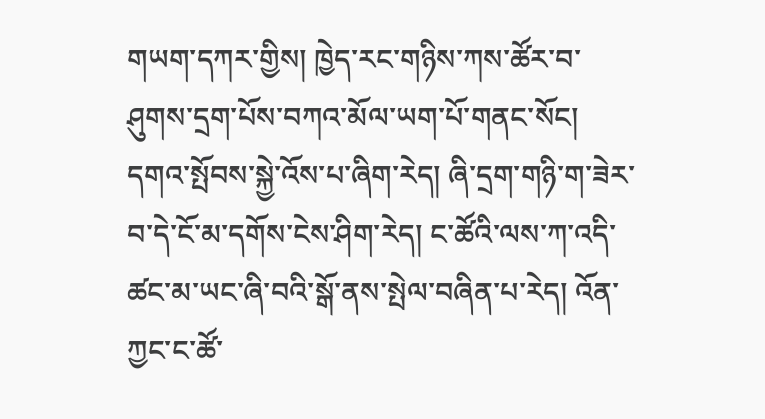གཡག་དཀར་གྱིས། ཁྱེད་རང་གཉིས་ཀས་ཚོར་བ་ཤུགས་དྲག་པོས་བཀའ་མོལ་ཡག་པོ་གནང་སོང། དགའ་སྤོབས་སྐྱེ་འོས་པ་ཞིག་རེད། ཞི་དྲག་གཉི་ག་ཟེར་བ་དེ་ངོ་མ་དགོས་ངེས་ཤིག་རེད། ང་ཚོའི་ལས་ཀ་འདི་ཚང་མ་ཡང་ཞི་བའི་སྒོ་ནས་སྤེལ་བཞིན་པ་རེད། འོན་ཀྱང་ང་ཚོ་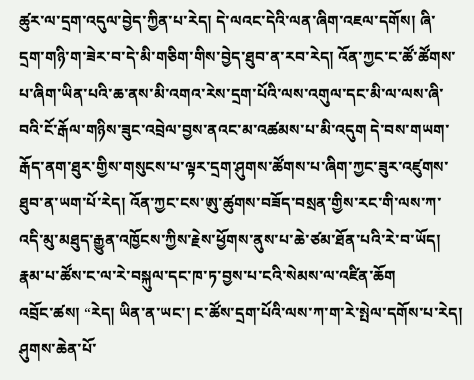ཚུར་ལ་དྲག་འདུལ་བྱེད་ཀྱིན་པ་རེད། དེ་ལའང་དེའི་ལན་ཞིག་འཇལ་དགོས། ཞི་དྲག་གཉི་ག་ཟེར་བ་དེ་མི་གཅིག་གིས་བྱེད་ཐུབ་ན་རབ་རེད། འོན་ཀྱང་ང་ཚོ་ཚོགས་པ་ཞིག་ཡིན་པའི་ཆ་ནས་མི་འགའ་རེས་དྲག་པོའི་ལས་འགུལ་དང་མི་ལ་ལས་ཞི་བའི་ངོ་རྒོལ་གཉིས་ཟུང་འབྲེལ་བྱས་ནའང་མ་འཚམས་པ་མི་འདུག དེ་བས་གཡག་རྒོད་ནག་ཐུར་གྱིས་གསུངས་པ་ལྟར་དྲག་ཤུགས་ཚོགས་པ་ཞིག་ཀྱང་ཟུར་འཛུགས་ཐུབ་ན་ཡག་པོ་རེད། འོན་ཀྱང་ངས་ཨུ་ཚུགས་བཟོད་བསྲན་གྱིས་རང་གི་ལས་ཀ་འདི་མུ་མཐུད་རྒྱུན་འཁྱོངས་ཀྱིས་རྗེས་ཕྱོགས་ནུས་པ་ཆེ་ཙམ་ཐོན་པའི་རེ་བ་ཡོད། རྣམ་པ་ཚོས་ང་ལ་རེ་བསྐུལ་དང་ཁ་ཏ་བྱས་པ་ངའི་སེམས་ལ་འཛིན་ཆོག
འབྲོང་ཚས། “རེད། ཡིན་ན་ཡང་། ང་ཚོས་དྲག་པོའི་ལས་ཀ་ག་རེ་སྤེལ་དགོས་པ་རེད། ཤུགས་ཆེན་པོ་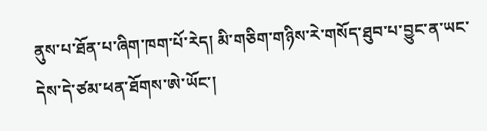ནུས་པ་ཐོན་པ་ཞིག་ཁག་པོ་རེད། མི་གཅིག་གཉིས་རེ་གསོད་ཐུབ་པ་བྱུང་ན་ཡང་དེས་དེ་ཙམ་ཕན་ཐོགས་ཨེ་ཡོང་།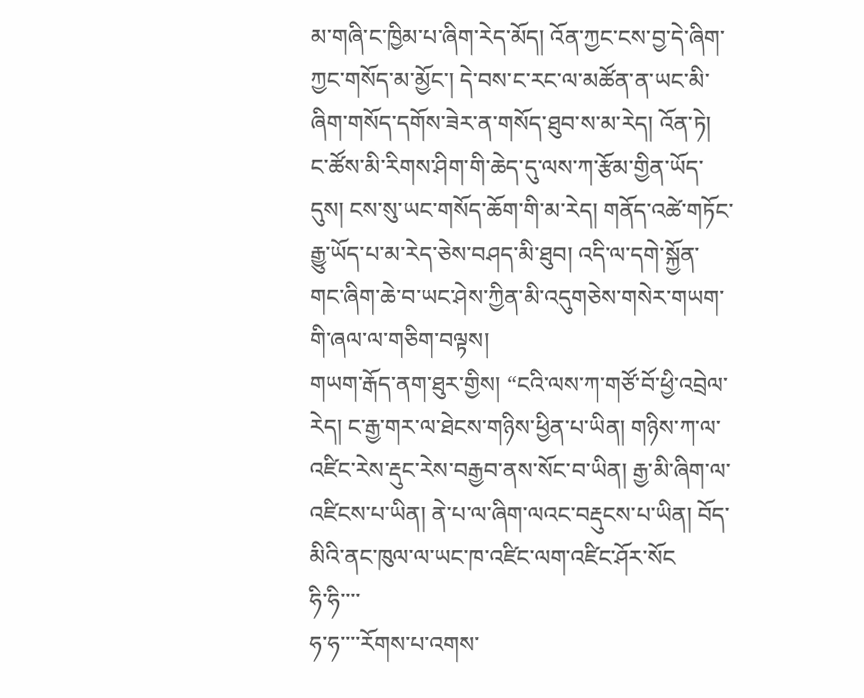མ་གཞི་ང་ཁྱིམ་པ་ཞིག་རེད་མོད། འོན་ཀྱང་ངས་བྱ་དེ་ཞིག་ཀྱང་གསོད་མ་མྱོང་། དེ་བས་ང་རང་ལ་མཚོན་ན་ཡང་མི་ཞིག་གསོད་དགོས་ཟེར་ན་གསོད་ཐུབ་ས་མ་རེད། འོན་ཏེ། ང་ཚོས་མི་རིགས་ཤིག་གི་ཆེད་དུ་ལས་ཀ་རྩོམ་གྱིན་ཡོད་དུས། ངས་སུ་ཡང་གསོད་ཆོག་གི་མ་རེད། གནོད་འཚེ་གཏོང་རྒྱུ་ཡོད་པ་མ་རེད་ཅེས་བཤད་མི་ཐུབ། འདི་ལ་དགེ་སྐྱོན་གང་ཞིག་ཆེ་བ་ཡང་ཤེས་ཀྱིན་མི་འདུགཅེས་གསེར་གཡག་གི་ཞལ་ལ་གཅིག་བལྟས།
གཡག་རྒོད་ནག་ཐུར་གྱིས། “ངའི་ལས་ཀ་གཙོ་བོ་ཕྱི་འབྲེལ་རེད། ང་རྒྱ་གར་ལ་ཐེངས་གཉིས་ཕྱིན་པ་ཡིན། གཉིས་ཀ་ལ་འཛིང་རེས་རྡུང་རེས་བརྒྱབ་ནས་སོང་བ་ཡིན། རྒྱ་མི་ཞིག་ལ་འཛིངས་པ་ཡིན། ནེ་པ་ལ་ཞིག་ལའང་བརྡུངས་པ་ཡིན། བོད་མིའི་ནང་ཁུལ་ལ་ཡང་ཁ་འཛིང་ལག་འཛིང་ཤོར་སོང
ཧི་ཧི་་་་
ཧ་ཧ་་་་རོགས་པ་འགས་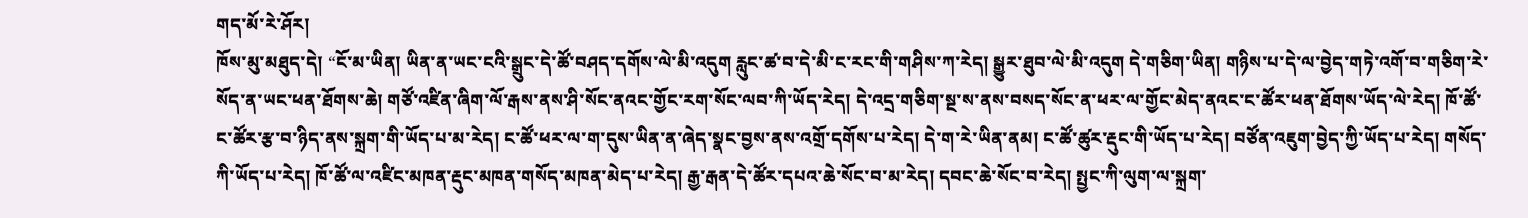གད་མོ་རེ་ཤོར།
ཁོས་མུ་མཐུད་དེ། “ངོ་མ་ཡིན། ཡིན་ན་ཡང་ངའི་སྒྲུང་དེ་ཚོ་བཤད་དགོས་ལེ་མི་འདུག རླུང་ཚ་བ་དེ་མི་ང་རང་གི་གཤིས་ཀ་རེད། སྒྱུར་ཐུབ་ལེ་མི་འདུག དེ་གཅིག་ཡིན། གཉིས་པ་དེ་ལ་བྱེད་གཏེ་འགོ་བ་གཅིག་རེ་སོད་ན་ཡང་ཕན་ཐོགས་ཆེ། གཙོ་འཛིན་ཞིག་ལོ་རྒས་ནས་ཤི་སོང་ནའང་གྱོང་རག་སོང་ལབ་ཀི་ཡོད་རེད། དེ་འདྲ་གཅིག་སྔ་ས་ནས་བསད་སོང་ན་ཕར་ལ་གྱོང་མེད་ནའང་ང་ཚོར་ཕན་ཐོགས་ཡོད་ལེ་རེད། ཁོ་ཚོ་ང་ཚོར་རྩ་བ་ཉིད་ནས་སྐྲག་གི་ཡོད་པ་མ་རེད། ང་ཚོ་ཕར་ལ་ག་དུས་ཡིན་ན་ཞེད་སྣང་བྱས་ནས་འགྲོ་དགོས་པ་རེད། དེ་ག་རེ་ཡིན་ནམ། ང་ཚོ་ཚུར་རྡུང་གི་ཡོད་པ་རེད། བཙོན་འཇུག་བྱེད་ཀྱི་ཡོད་པ་རེད། གསོད་ཀི་ཡོད་པ་རེད། ཁོ་ཚོ་ལ་འཛིང་མཁན་རྡུང་མཁན་གསོད་མཁན་མེད་པ་རེད། རྒྱ་རྒན་དེ་ཚོར་དཔའ་ཆེ་སོང་བ་མ་རེད། དབང་ཆེ་སོང་བ་རེད། སྤྱང་ཀི་ལུག་ལ་སྐྲག་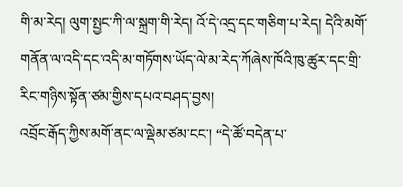གི་མ་རེད། ལུག་སྤྱང་ཀི་ལ་སྐྲག་གི་རེད། འོ་དེ་འདྲ་དང་གཅིག་པ་རེད། དེའི་མགོ་གནོན་ལ་འདི་དང་འདི་མ་གཏོགས་ཡོད་ལེ་མ་རེད་ཀོཞེས་ཁོའི་ཁུ་ཚུར་དང་གྲི་རིང་གཉིས་སྟོན་ཙམ་གྱིས་དཔའ་བཤད་བྱས།
འབྲོང་རྒོད་ཀྱིས་མགོ་ནང་ལ་ལྡེམ་ཙམ་ངང་། “དེ་ཚོ་བདེན་པ་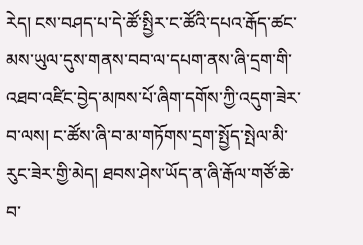རེད། ངས་བཤད་པ་དེ་ཚོ་སྤྱིར་ང་ཚོའི་དཔའ་རྒོད་ཚང་མས་ཡུལ་དུས་གནས་བབ་ལ་དཔག་ནས་ཞི་དྲག་གི་འཐབ་འཛིང་བྱེད་མཁས་པོ་ཞིག་དགོས་ཀྱི་འདུག་ཟེར་བ་ལས། ང་ཚོས་ཞི་བ་མ་གཏོགས་དྲག་སྤྱོད་སྤེལ་མི་རུང་ཟེར་གྱི་མེད། ཐབས་ཤེས་ཡོད་ན་ཞི་རྒོལ་གཙོ་ཆེ་བ་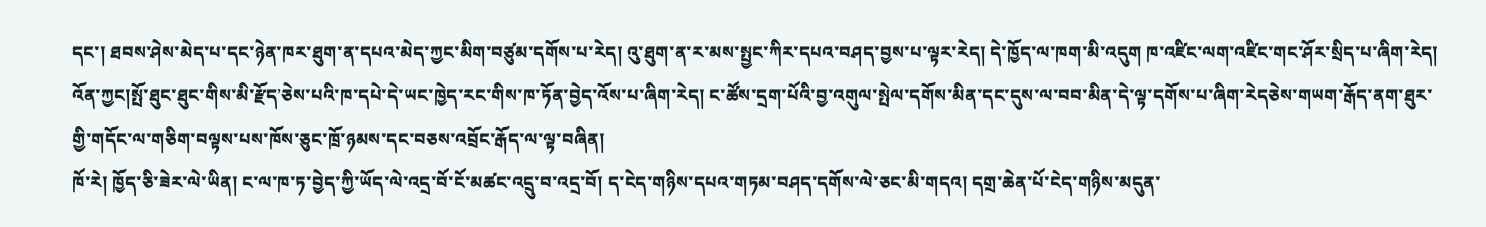དང་། ཐབས་ཤེས་མེད་པ་དང་ཉེན་ཁར་ཐུག་ན་དཔའ་མེད་ཀྱང་མིག་བཙུམ་དགོས་པ་རེད། འུ་ཐུག་ན་ར་མས་སྤྱང་ཀིར་དཔའ་བཤད་བྱས་པ་ལྟར་རེད། དེ་ཁྱོད་ལ་ཁག་མི་འདུག ཁ་འཛིང་ལག་འཛིང་གང་ཤོར་སྲིད་པ་ཞིག་རེད། འོན་ཀྱང།སྤོ་ཐུང་ཐུང་གིས་མི་རྫོད’ཅེས་པའི་ཁ་དཔེ་དེ་ཡང་ཁྱེད་རང་གིས་ཁ་ཏོན་བྱེད་འོས་པ་ཞིག་རེད། ང་ཚོས་དྲག་པོའི་བྱ་འགུལ་སྤེལ་དགོས་མིན་དང་དུས་ལ་བབ་མིན་དེ་ལྟ་དགོས་པ་ཞིག་རེདཅེས་གཡག་རྒོད་ནག་ཐུར་གྱི་གདོང་ལ་གཅིག་བལྟས་པས་ཁོས་ཅུང་ཁྲོ་ཉམས་དང་བཅས་འབྲོང་རྒོད་ལ་ལྟ་བཞིན།
ཁོ་རེ། ཁྱོད་ཅི་ཟེར་ལེ་ཡིན། ང་ལ་ཁ་ཏ་བྱེད་ཀྱི་ཡོད་ལེ་འདྲ་བོ་ངོ་མཚང་འདྲུ་བ་འདྲ་བོ། ད་ངེད་གཉིས་དཔའ་གཏམ་བཤད་དགོས་ལེ་ཅང་མི་གདའ། དགྲ་ཆེན་པོ་ངེད་གཉིས་མདུན་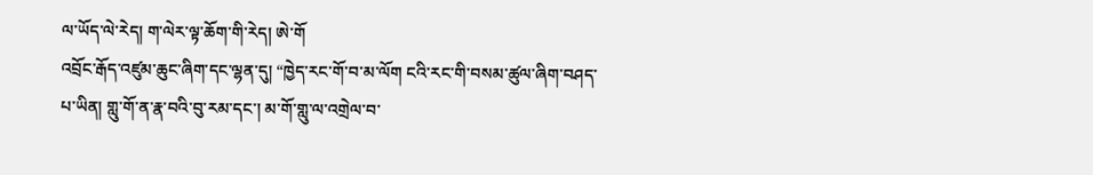ལ་ཡོད་ལེ་རེད། ག་ལེར་ལྟ་ཆོག་གི་རེད། ཨེ་གོ
འབྲོང་རྒོད་འཛུམ་ཆུང་ཞིག་དང་ལྷན་དུ། “ཁྱེད་རང་གོ་བ་མ་ལོག ངའི་རང་གི་བསམ་ཚུལ་ཞིག་བཤད་པ་ཡིན། གླུ་གོ་ན་རྣ་བའི་བུ་རམ་དང་། མ་གོ་གླུ་ལ་འགྲེལ་བ་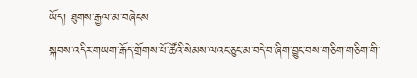ཡོད། ཐུགས་རྒྱལ་མ་བཞེངས
སྐབས་འདིར་གཡག་རྒོད་གྲོགས་པོ་ཚོའི་སེམས་ལའང་ཅུང་མ་བདེ་བ་ཞིག་བྱུང་བས་གཅིག་གཅིག་གི་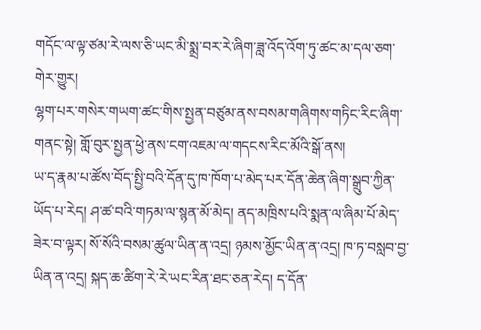གདོང་ལ་ལྟ་ཙམ་རེ་ལས་ཅི་ཡང་མི་སྨྲ་བར་རེ་ཞིག་ཟླ་འོད་འོག་ཏུ་ཚང་མ་དལ་ཅག་གེར་གྱུར།
ལྷག་པར་གསེར་གཡག་ཚང་གིས་སྤྱན་བཙུམ་ནས་བསམ་གཞིགས་གཏིང་རིང་ཞིག་གནང་སྟེ། གློ་བུར་སྤྱན་ཕྱེ་ནས་ངག་འཇམ་ལ་གདངས་རིང་མོའི་སྒོ་ནས།
ཡ་ད་རྣམ་པ་ཚོས་བོད་སྤྱི་བའི་དོན་དུ་ཁ་ཁོག་པ་མེད་པར་དོན་ཆེན་ཞིག་སྒྲུབ་ཀྱིན་ཡོད་པ་རེད། ཤ་ཚ་བའི་གཏམ་ལ་སྙན་མོ་མེད། ནད་མཁྲིས་པའི་སྨན་ལ་ཞིམ་པོ་མེད་ཟེར་བ་ལྟར། སོ་སོའི་བསམ་ཚུལ་ཡིན་ན་འདྲ། ཉམས་མྱོང་ཡིན་ན་འདྲ། ཁ་ཏ་བསླབ་བྱ་ཡིན་ན་འདྲ། སྐད་ཆ་ཚིག་རེ་རེ་ཡང་རིན་ཐང་ཅན་རེད། ད་དོན་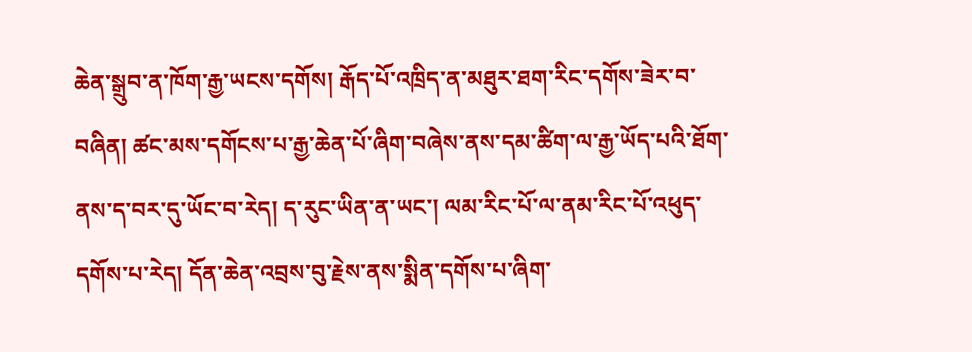ཆེན་སྒྲུབ་ན་ཁོག་རྒྱ་ཡངས་དགོས། རྒོད་པོ་འཁྲིད་ན་མཐུར་ཐག་རིང་དགོས་ཟེར་བ་བཞིན། ཚང་མས་དགོངས་པ་རྒྱ་ཆེན་པོ་ཞིག་བཞེས་ནས་དམ་ཚིག་ལ་རྒྱ་ཡོད་པའི་ཐོག་ནས་ད་བར་དུ་ཡོང་བ་རེད། ད་རུང་ཡིན་ན་ཡང་། ལམ་རིང་པོ་ལ་ནམ་རིང་པོ་འཕུད་དགོས་པ་རེད། དོན་ཆེན་འབྲས་བུ་རྗེས་ནས་སྨིན་དགོས་པ་ཞིག་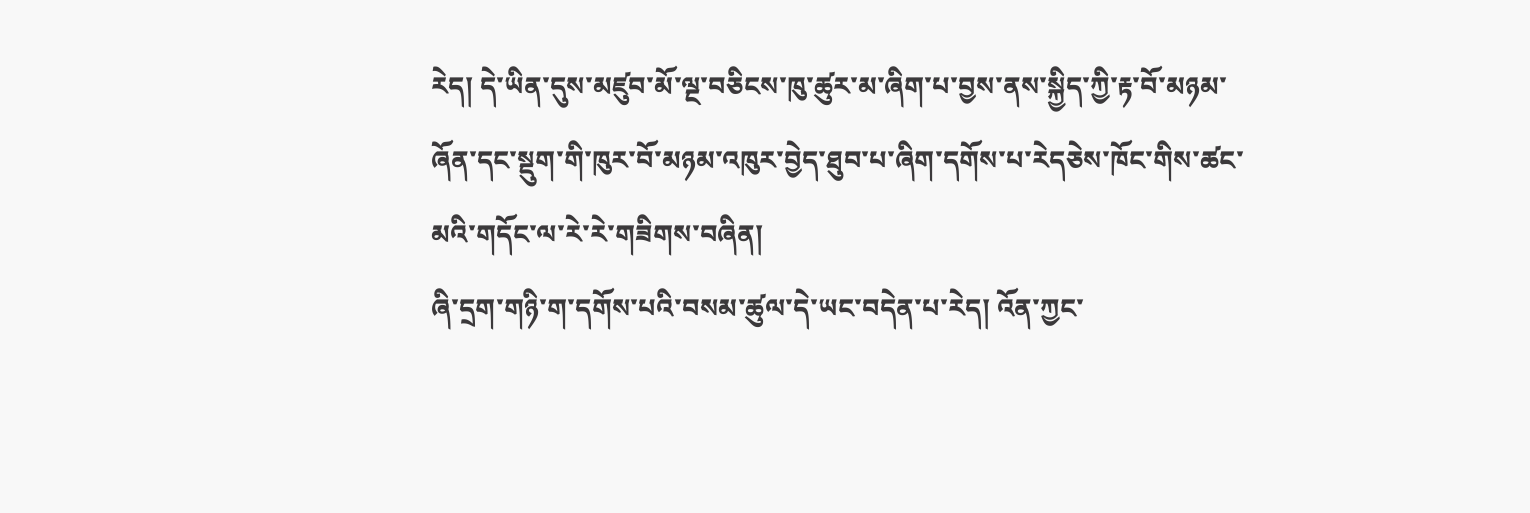རེད། དེ་ཡིན་དུས་མཛུབ་མོ་ལྔ་བཅིངས་ཁུ་ཚུར་མ་ཞིག་པ་བྱས་ནས་སྐྱིད་ཀྱི་རྟ་བོ་མཉམ་ཞོན་དང་སྡུག་གི་ཁུར་བོ་མཉམ་འཁུར་བྱེད་ཐུབ་པ་ཞིག་དགོས་པ་རེདཅེས་ཁོང་གིས་ཚང་མའི་གདོང་ལ་རེ་རེ་གཟིགས་བཞིན།
ཞི་དྲག་གཉི་ག་དགོས་པའི་བསམ་ཚུལ་དེ་ཡང་བདེན་པ་རེད། འོན་ཀྱང་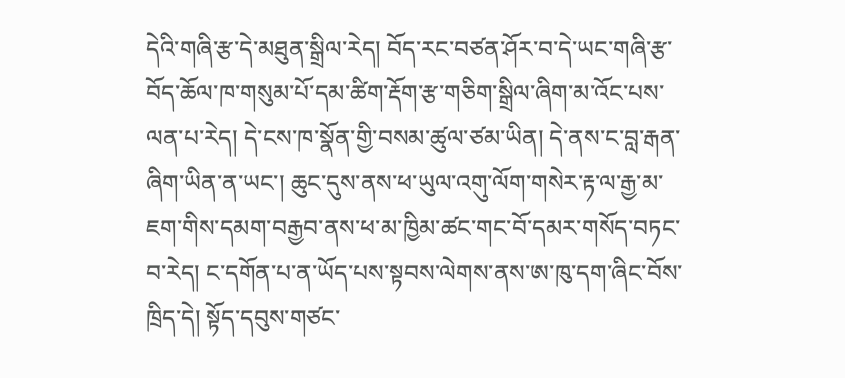དེའི་གཞི་རྩ་དེ་མཐུན་སྒྲིལ་རེད། བོད་རང་བཙན་ཤོར་བ་དེ་ཡང་གཞི་རྩ་བོད་ཆོལ་ཁ་གསུམ་པོ་དམ་ཚིག་རྡོག་རྩ་གཅིག་སྒྲིལ་ཞིག་མ་འོང་པས་ལན་པ་རེད། དེ་ངས་ཁ་སྣོན་གྱི་བསམ་ཚུལ་ཙམ་ཡིན། དེ་ནས་ང་བླ་རྒན་ཞིག་ཡིན་ན་ཡང་། ཆུང་དུས་ནས་ཕ་ཡུལ་འགུ་ལོག་གསེར་རྟ་ལ་རྒྱ་མ་ཇག་གིས་དམག་བརྒྱབ་ནས་ཕ་མ་ཁྱིམ་ཚང་གང་བོ་དམར་གསོད་བཏང་བ་རེད། ང་དགོན་པ་ན་ཡོད་པས་སྟབས་ལེགས་ནས་ཨ་ཁུ་དག་ཞིང་བོས་ཁྲིད་དེ། སྟོད་དབུས་གཙང་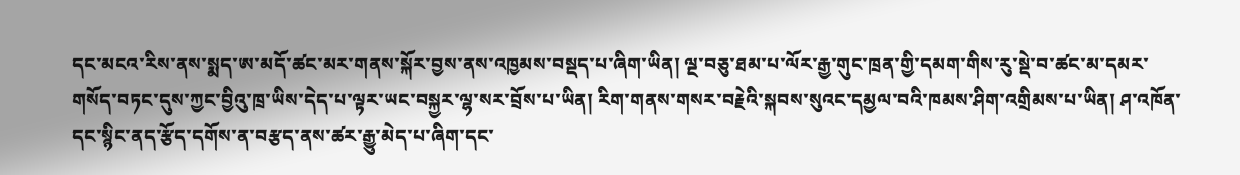དང་མངའ་རིས་ནས་སྨད་ཨ་མདོ་ཚང་མར་གནས་སྐོར་བྱས་ནས་འཁྱམས་བསྡད་པ་ཞིག་ཡིན། ལྔ་བཅུ་ཐམ་པ་ལོར་རྒྱ་གུང་ཁྲན་གྱི་དམག་གིས་རུ་སྡེ་བ་ཚང་མ་དམར་གསོད་བཏང་དུས་ཀྱང་བྱིའུ་ཁྲ་ཡིས་དེད་པ་ལྟར་ཡང་བསྐྱར་ལྷ་སར་བྲོས་པ་ཡིན། རིག་གནས་གསར་བརྗེའི་སྐབས་སུའང་དམྱལ་བའི་ཁམས་ཤིག་འགྲིམས་པ་ཡིན། ཤ་འཁོན་དང་སྙིང་ནད་རྩོད་དགོས་ན་བརྩད་ནས་ཚར་རྒྱུ་མེད་པ་ཞིག་དང་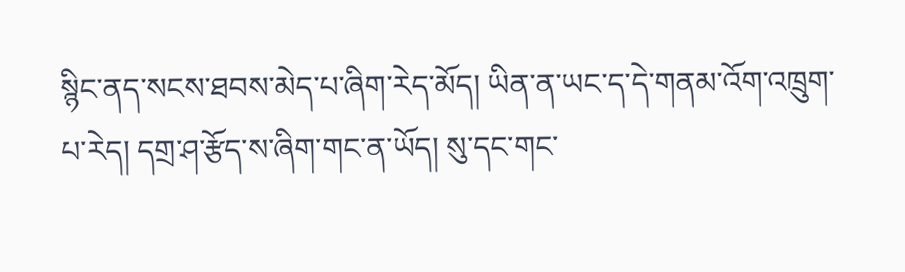སྙིང་ནད་སངས་ཐབས་མེད་པ་ཞིག་རེད་མོད། ཡིན་ན་ཡང་ད་དེ་གནམ་འོག་འཁྲུག་པ་རེད། དགྲ་ཤ་རྩོད་ས་ཞིག་གང་ན་ཡོད། སུ་དང་གང་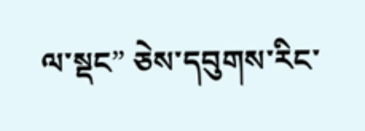ལ་སྡང” ཅེས་དབུགས་རིང་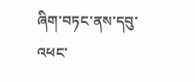ཞིག་བཏང་ནས་དབུ་འཕང་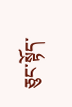ཅུང་སྟོད་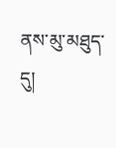ནས་མུ་མཐུད་དུ།